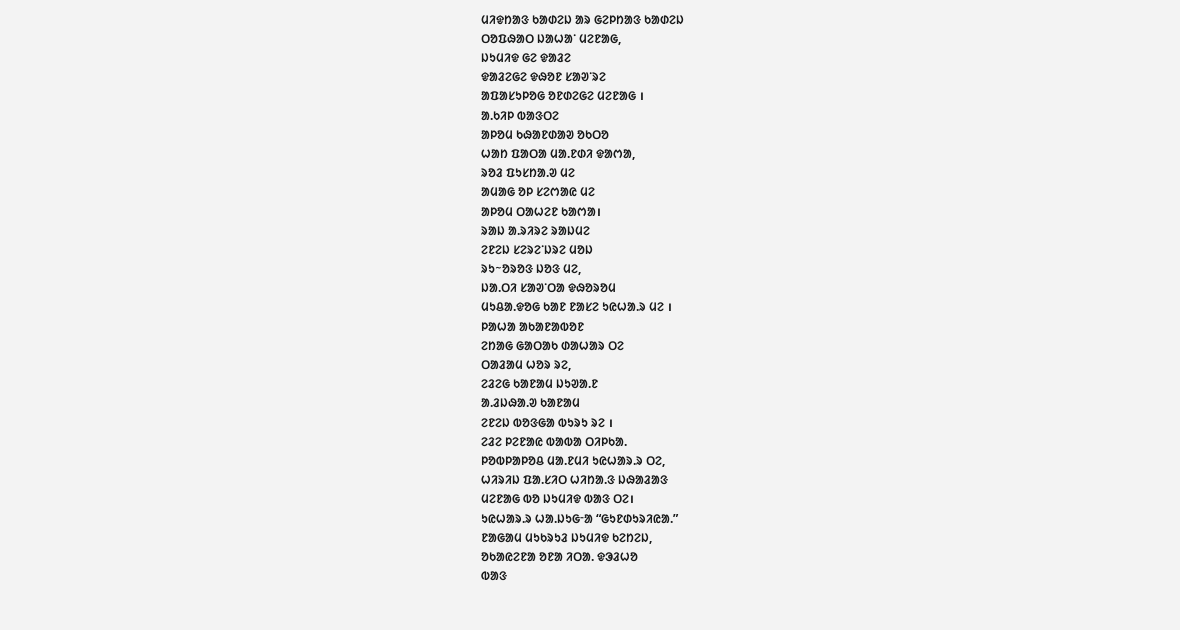ᱢᱤᱫᱴᱟᱝ ᱠᱟᱰᱮᱡ ᱟᱨ ᱜᱮᱞᱴᱟᱝ ᱠᱟᱰᱮᱡ
ᱛᱚᱯᱷᱟᱛ ᱡᱟᱦᱟᱸ ᱢᱮᱱᱟᱜ,
ᱡᱩᱢᱤᱫ ᱜᱮ ᱫᱟᱲᱮ
ᱫᱟᱲᱮᱜᱮ ᱫᱷᱚᱱ ᱥᱟᱣᱸᱨᱮ
ᱟᱯᱟᱥᱩᱞᱚᱜ ᱚᱱᱰᱮᱜᱮ ᱢᱮᱱᱟᱜ ।
ᱟ.ᱠᱤᱞ ᱵᱟᱝᱛᱮ
ᱟᱞᱚᱢ ᱠᱷᱟᱱᱰᱟᱣ ᱚᱠᱛᱚ
ᱦᱟᱴ ᱯᱟᱛᱟ ᱢᱟ.ᱱᱰᱤ ᱫᱟᱬᱟ,
ᱨᱚᱲ ᱯᱩᱥᱴᱟ.ᱣ ᱢᱮ
ᱟᱢᱟᱜ ᱚᱞ ᱥᱮᱬᱟᱭ ᱢᱮ
ᱟᱞᱚᱢ ᱛᱟᱦᱮᱱ ᱠᱟᱬᱟ।
ᱨᱟᱡ ᱟ.ᱨᱤᱨᱮ ᱨᱟᱡᱢᱮ
ᱮᱱᱮᱡ ᱥᱮᱨᱮᱸᱡᱨᱮ ᱢᱚᱡ
ᱨᱩᱻᱚᱨᱚᱝ ᱡᱚᱝ ᱢᱮ,
ᱡᱟ.ᱛᱤ ᱥᱟᱣᱸᱛᱟ ᱫᱷᱚᱨᱚᱢ
ᱢᱩᱪᱟ.ᱫᱚᱜ ᱠᱟᱱ ᱱᱟᱥᱮ ᱩᱭᱦᱟ.ᱨ ᱢᱮ ।
ᱞᱟᱦᱟ ᱟᱠᱟᱱᱟᱵᱚᱱ
ᱮᱴᱟᱜ ᱜᱟᱛᱟᱠ ᱰᱟᱦᱟᱨ ᱛᱮ
ᱛᱟᱲᱟᱢ ᱦᱚᱨ ᱨᱮ,
ᱮᱲᱮᱜ ᱠᱟᱱᱟᱢ ᱡᱩᱣᱟ.ᱱ
ᱟ.ᱲᱡᱷᱟ.ᱣ ᱠᱟᱱᱟᱢ
ᱮᱱᱮᱡ ᱵᱚᱝᱜᱟ ᱵᱩᱨᱩ ᱨᱮ ।
ᱮᱲᱮ ᱞᱮᱱᱟᱭ ᱵᱟᱵᱟ ᱛᱤᱞᱠᱟ.
ᱞᱚᱵᱞᱟᱞᱚᱪ ᱢᱟ.ᱱᱢᱤ ᱩᱭᱦᱟᱨ.ᱨ ᱛᱮ,
ᱦᱤᱨᱤᱡ ᱯᱟ.ᱥᱤᱛ ᱦᱤᱴᱟ.ᱝ ᱡᱷᱟᱲᱟᱝ
ᱢᱮᱱᱟᱜ ᱵᱚ ᱡᱩᱢᱤᱫ ᱵᱟᱝ ᱛᱮ।
ᱩᱭᱦᱟᱨ.ᱨ ᱦᱟ.ᱡᱩᱜᱼᱟ “ᱜᱩᱱᱰᱩᱨᱤᱭᱟ.”
ᱱᱟᱜᱟᱢ ᱢᱩᱠᱨᱩᱲ ᱡᱩᱢᱤᱫ ᱠᱮᱴᱮᱡ,
ᱚᱠᱟᱭᱮᱱᱟ ᱚᱱᱟ ᱤᱛᱟ. ᱫᱳᱲᱦᱚ
ᱵᱟᱝ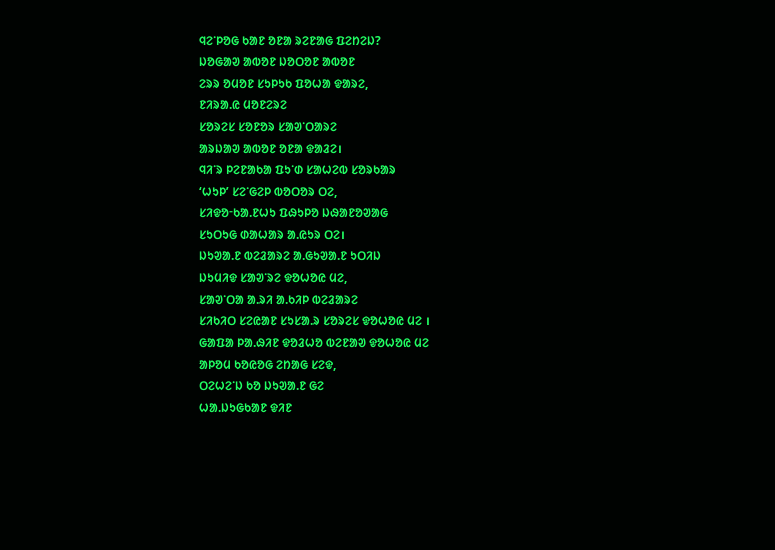ᱧᱮᱸᱞᱚᱜ ᱠᱟᱱ ᱚᱱᱟ ᱨᱮᱱᱟᱜ ᱯᱮᱴᱮᱡ?
ᱡᱚᱜᱟᱣ ᱟᱵᱚᱱ ᱡᱚᱛᱚᱱ ᱟᱵᱚᱱ
ᱮᱨᱨ ᱚᱢᱚᱱ ᱥᱩᱞᱩᱠ ᱯᱚᱦᱟ ᱫᱟᱨᱮ,
ᱱᱤᱨᱟ.ᱭ ᱢᱚᱱᱮᱨᱮ
ᱥᱚᱨᱮᱥ ᱥᱚᱱᱚᱨ ᱥᱟᱣᱸᱛᱟᱨᱮ
ᱟᱨᱡᱟᱣ ᱟᱵᱚᱱ ᱚᱱᱟ ᱫᱟᱲᱮ।
ᱧᱤᱸᱨ ᱞᱮᱱᱟᱠᱟ ᱯᱩᱸᱰ ᱥᱟᱦᱮᱵ ᱥᱚᱨᱠᱟᱨ
‘ᱦᱩᱞ’ ᱥᱮᱸᱜᱮᱞ ᱵᱚᱛᱚᱨ ᱛᱮ,
ᱥᱤᱫᱚᱼᱠᱟ.ᱱᱦᱩ ᱯᱷᱩᱞᱚ ᱡᱷᱟᱱᱚᱣᱟᱜ
ᱥᱩᱛᱩᱜ ᱰᱟᱦᱟᱨ ᱟ.ᱭᱩᱨ ᱛᱮ।
ᱡᱩᱣᱟ.ᱱ ᱵᱮᱲᱟᱨᱮ ᱟ.ᱜᱩᱣᱟ.ᱱ ᱩᱛᱤᱡ
ᱡᱩᱢᱤᱫ ᱥᱟᱣᱸᱨᱮ ᱫᱚᱦᱚᱭ ᱢᱮ,
ᱥᱟᱣᱸᱛᱟ ᱟ.ᱨᱤ ᱟ.ᱠᱤᱞ ᱵᱮᱲᱟᱨᱮ
ᱥᱤᱠᱤᱛ ᱥᱮᱭᱟᱱ ᱥᱩᱥᱟ.ᱨ ᱥᱚᱨᱮᱥ ᱫᱚᱦᱚᱭ ᱢᱮ ।
ᱜᱟᱯᱟ ᱞᱟ.ᱷᱤᱱ ᱫᱚᱲᱦᱚ ᱵᱮᱱᱟᱣ ᱫᱚᱦᱚᱭ ᱢᱮ
ᱟᱞᱚᱢ ᱠᱚᱭᱚᱜ ᱮᱴᱟᱜ ᱥᱮᱫ,
ᱛᱮᱦᱮᱸᱡ ᱠᱚ ᱡᱩᱣᱟ.ᱱ ᱜᱮ
ᱦᱟ.ᱡᱩᱜᱠᱟᱱ ᱫᱤᱱ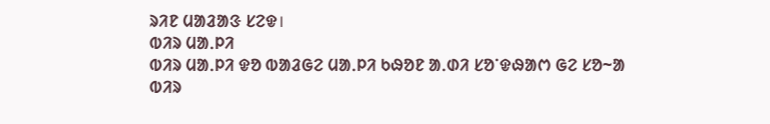ᱨᱤᱱ ᱢᱟᱲᱟᱝ ᱥᱮᱫ।
ᱵᱤᱨ ᱢᱟᱹᱞᱤ
ᱵᱤᱨ ᱢᱟᱹᱞᱤ ᱫᱚ ᱵᱟᱲᱜᱮ ᱢᱟᱹᱞᱤ ᱠᱷᱚᱱ ᱟᱹᱰᱤ ᱥᱚᱸᱫᱷᱟᱬ ᱜᱮ ᱥᱚ~ᱟ ᱵᱤᱨ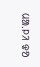ᱢᱟᱹᱞᱤ ᱫᱚ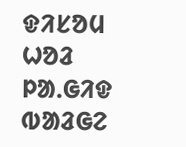ᱫᱤᱥᱚᱢ ᱦᱚᱲ ᱞᱟᱹᱜᱤᱫ ᱵᱟᱲᱜᱮ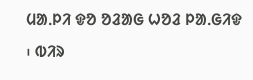ᱢᱟᱹᱞᱤ ᱫᱚ ᱚᱲᱟᱜ ᱦᱚᱲ ᱞᱟᱹᱜᱤᱫ ᱾ ᱵᱤᱨ